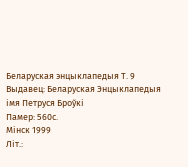Беларуская энцыклапедыя Т. 9
Выдавец: Беларуская Энцыклапедыя імя Петруся Броўкі
Памер: 560с.
Мінск 1999
Літ.: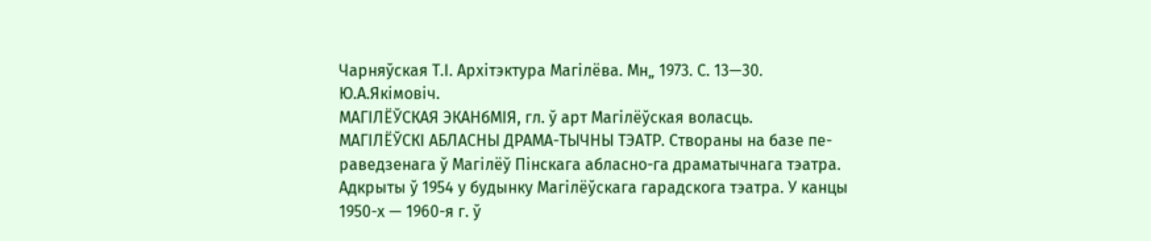Чарняўская Т.І. Архітэктура Магілёва. Мн„ 1973. С. 13—30.
Ю.А.Якімовіч.
МАГІЛЁЎСКАЯ ЭКАНбМІЯ, гл. ў арт Магілёўская воласць.
МАГІЛЁЎСКІ АБЛАСНЫ ДРАМА-ТЫЧНЫ ТЭАТР. Створаны на базе пе-раведзенага ў Магілёў Пінскага абласно-га драматычнага тэатра. Адкрыты ў 1954 у будынку Магілёўскага гарадскога тэатра. У канцы 1950-х — 1960-я г. ў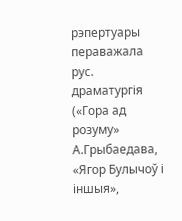рэпертуары пераважала рус. драматургія («Гора ад розуму» А.Грыбаедава, «Ягор Булычоў і іншыя»,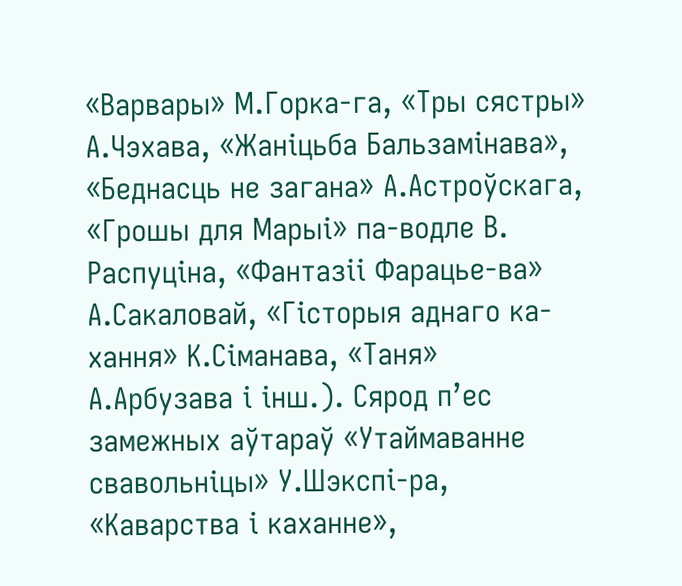«Варвары» М.Горка-га, «Тры сястры» А.Чэхава, «Жаніцьба Бальзамінава», «Беднасць не загана» А.Астроўскага, «Грошы для Марыі» па-водле В. Распуціна, «Фантазіі Фарацье-ва» А.Сакаловай, «Гісторыя аднаго ка-хання» К.Сіманава, «Таня» А.Арбузава і інш.). Сярод п’ес замежных аўтараў «Утаймаванне свавольніцы» У.Шэкспі-ра, «Каварства і каханне»,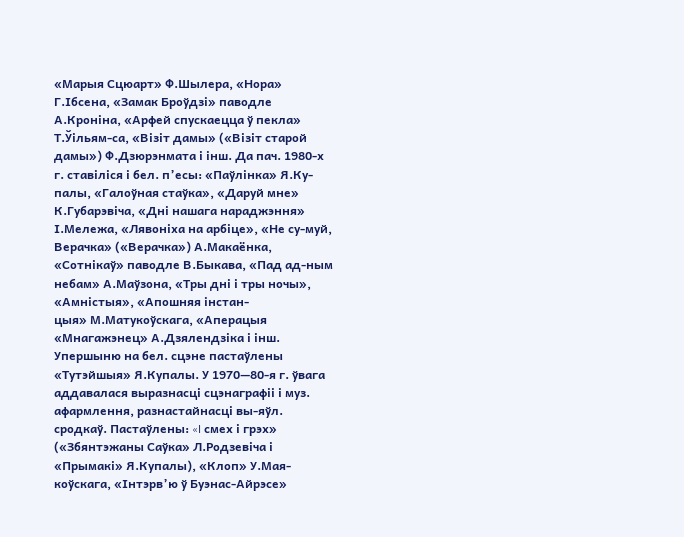«Марыя Сцюарт» Ф.Шылера, «Нора» Г.Ібсена, «Замак Броўдзі» паводле А.Кроніна, «Арфей спускаецца ў пекла» Т.Ўільям-са, «Візіт дамы» («Візіт старой дамы») Ф.Дзюрэнмата і інш. Да пач. 1980-х г. ставіліся і бел. п’есы: «Паўлінка» Я.Ку-палы, «Галоўная стаўка», «Даруй мне» К.Губарэвіча, «Дні нашага нараджэння» І.Мележа, «Лявоніха на арбіце», «Не су-муй, Верачка» («Верачка») А.Макаёнка, «Сотнікаў» паводле В.Быкава, «Пад ад-ным небам» А.Маўзона, «Тры дні і тры ночы», «Амністыя», «Апошняя інстан-
цыя» М.Матукоўскага, «Аперацыя «Мнагажэнец» А.Дзялендзіка і інш. Упершыню на бел. сцэне пастаўлены «Тутэйшыя» Я.Купалы. У 1970—80-я г. ўвага аддавалася выразнасці сцэнаграфіі і муз. афармлення, разнастайнасці вы-яўл. сродкаў. Пастаўлены: «I смех і грэх» («Збянтэжаны Саўка» Л.Родзевіча і «Прымакі» Я.Купалы), «Клоп» У.Мая-коўскага, «Інтэрв’ю ў Буэнас-Айрэсе»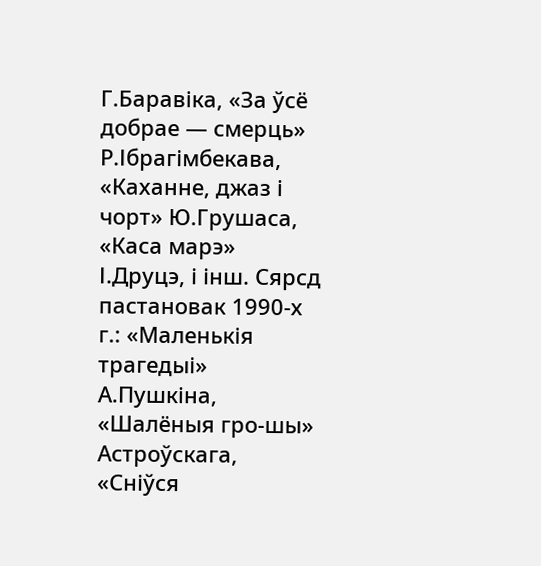Г.Баравіка, «За ўсё добрае — смерць» Р.Ібрагімбекава, «Каханне, джаз і чорт» Ю.Грушаса, «Каса марэ» І.Друцэ, і інш. Сярсд пастановак 1990-х г.: «Маленькія трагедыі» А.Пушкіна, «Шалёныя гро-шы» Астроўскага, «Сніўся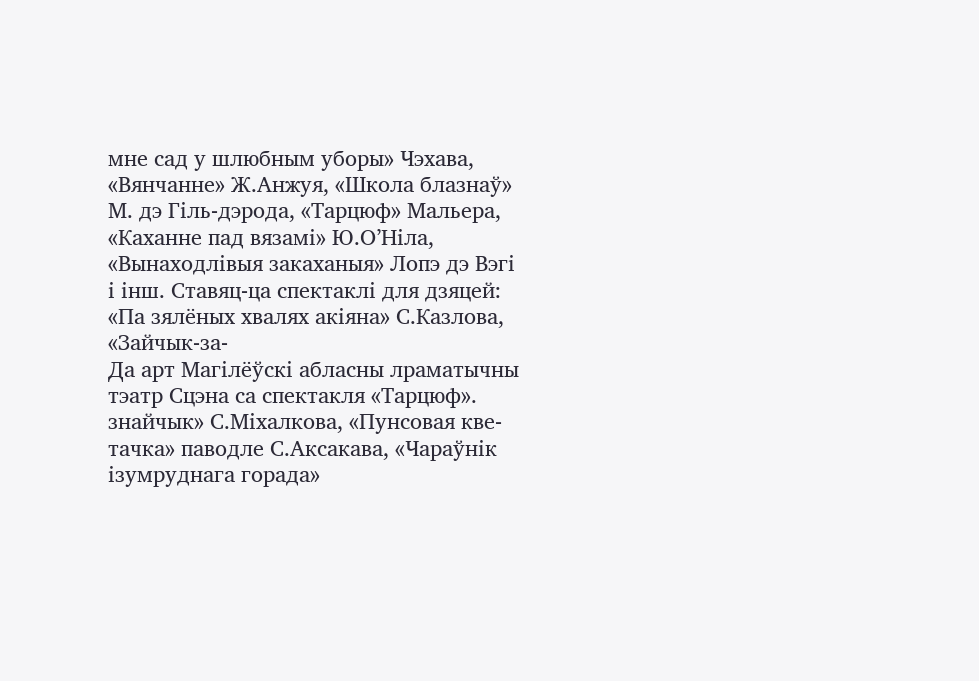мне сад у шлюбным уборы» Чэхава, «Вянчанне» Ж.Анжуя, «Школа блазнаў» М. дэ Гіль-дэрода, «Тарцюф» Мальера, «Каханне пад вязамі» Ю.О’Ніла, «Вынаходлівыя закаханыя» Лопэ дэ Вэгі і інш. Ставяц-ца спектаклі для дзяцей: «Па зялёных хвалях акіяна» С.Казлова, «Зайчык-за-
Да арт Магілёўскі абласны лраматычны тэатр Сцэна са спектакля «Тарцюф».
знайчык» С.Міхалкова, «Пунсовая кве-тачка» паводле С.Аксакава, «Чараўнік ізумруднага горада»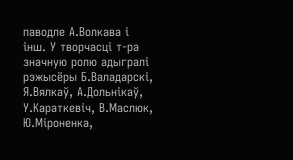паводле А.Волкава і інш. У творчасці т-ра значную ролю адыгралі рэжысёры Б.Валадарскі, Я.Вялкаў, А.Дольнікаў, У.Караткевіч, В.Маслюк, Ю.Міроненка,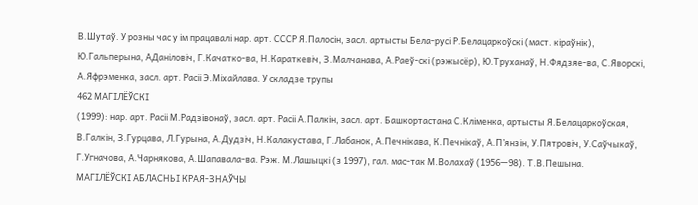В.Шутаў. У розны час у ім працавалі нар. арт. СССР Я.Палосін, засл. артысты Бела-русі Р.Белацаркоўскі (маст. кіраўнік), Ю.Гальперына, АДаніловіч, Г.Качатко-ва, Н.Караткевіч, З.Малчанава, А.Раеў-скі (рэжысёр), Ю.Труханаў, Н.Фядзяе-ва, С.Яворскі, А.Яфрэменка, засл. арт. Расіі Э.Міхайлава. У складзе трупы
462 МАГІЛЁЎСКІ
(1999): нар. арт. Расіі М.Радзівонаў, засл. арт. Расіі А.Палкін, засл. арт. Башкортастана С.Кліменка, артысты Я.Белацаркоўская, В.Галкін, З.Гурцава, Л.Гурына, А.Дудзіч, Н.Калакустава, Г.Лабанок, А.Печнікава, К.Печнікаў, А.П’янзін, У.Пятровіч, У.Саўчыкаў, Г.Угначова, А.Чарнякова, А.Шапавала-ва. Рэж. М.Лашыцкі (з 1997), гал. мас-так М.Волахаў (1956—98). Т.В.Пешына.
МАГІЛЁЎСКІ АБЛАСНЬІ КРАЯ-ЗНАЎЧЫ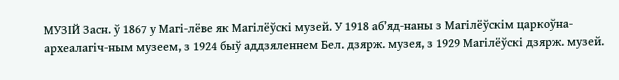МУЗІЙ Засн. ў 1867 у Магі-лёве як Магілёўскі музей. У 1918 аб’яд-наны з Магілёўскім царкоўна-археалагіч-ным музеем, з 1924 быў аддзяленнем Бел. дзярж. музея, з 1929 Магілёўскі дзярж. музей.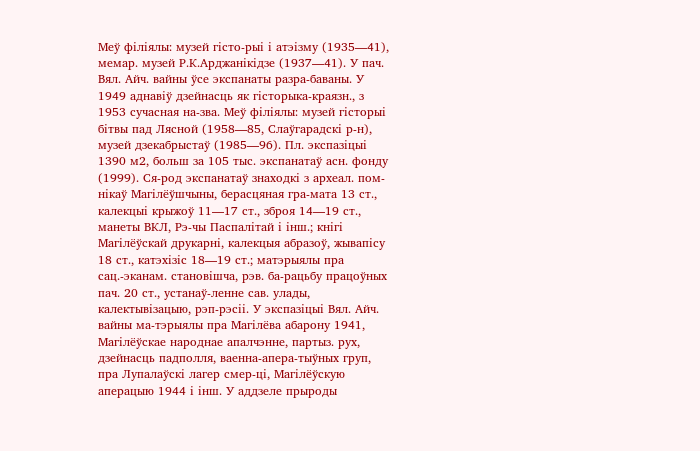Меў філіялы: музей гісто-рыі і атэізму (1935—41), мемар. музей Р.К.Арджанікідзе (1937—41). У пач. Вял. Айч. вайны ўсе экспанаты разра-баваны. У 1949 аднавіў дзейнасць як гісторыка-краязн., з 1953 сучасная на-зва. Меў філіялы: музей гісторыі бітвы пад Лясной (1958—85, Слаўгарадскі р-н), музей дзекабрыстаў (1985—96). Пл. экспазіцыі 1390 м2, больш за 105 тыс. экспанатаў асн. фонду (1999). Ся-род экспанатаў знаходкі з археал. пом-нікаў Магілёўшчыны, берасцяная гра-мата 13 ст., калекцыі крыжоў 11—17 ст., зброя 14—19 ст., манеты ВКЛ, Рэ-чы Паспалітай і інш.; кнігі Магілёўскай друкарні, калекцыя абразоў, жывапісу 18 ст., катэхізіс 18—19 ст.; матэрыялы пра сац.-эканам. становішча, рэв. ба-рацьбу працоўных пач. 20 ст., устанаў-ленне сав. улады, калектывізацыю, рэп-рэсіі. У экспазіцыі Вял. Айч. вайны ма-тэрыялы пра Магілёва абарону 1941, Магілёўскае народнае апалчэнне, партыз. рух, дзейнасць падполля, ваенна-апера-тыўных груп, пра Лупалаўскі лагер смер-ці, Магілёўскую аперацыю 1944 і інш. У аддзеле прыроды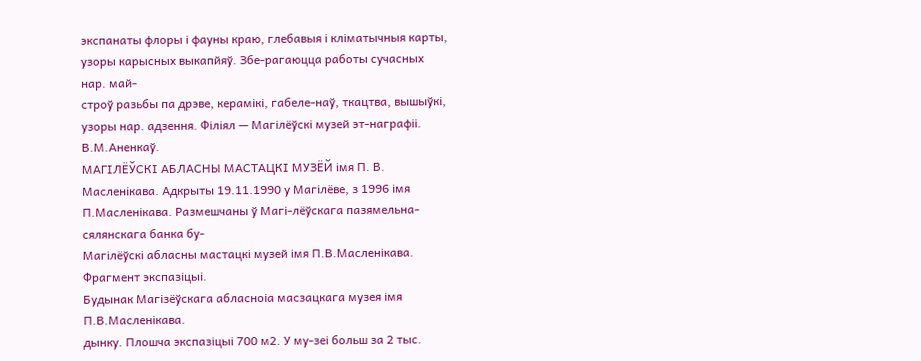экспанаты флоры і фауны краю, глебавыя і кліматычныя карты, узоры карысных выкапйяў. Збе-рагаюцца работы сучасных нар. май-
строў разьбы па дрэве, керамікі, габеле-наў, ткацтва, вышыўкі, узоры нар. адзення. Філіял — Магілёўскі музей эт-награфіі. В.М.Аненкаў.
МАГІЛЁЎСКІ АБЛАСНЫ МАСТАЦКІ МУЗЁЙ імя П. В. Масленікава. Адкрыты 19.11.1990 у Магілёве, з 1996 імя П.Масленікава. Размешчаны ў Магі-лёўскага пазямельна-сялянскага банка бу-
Магілёўскі абласны мастацкі музей імя П.В.Масленікава. Фрагмент экспазіцыі.
Будынак Магізёўскага абласноіа масзацкага музея імя П.В.Масленікава.
дынку. Плошча экспазіцыі 700 м2. У му-зеі больш за 2 тыс.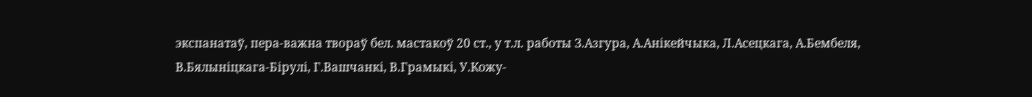экспанатаў, пера-важна твораў бел. мастакоў 20 ст., у т.л. работы З.Азгура, А.Анікейчыка, Л.Асецкага, А.Бембеля, В.Бялыніцкага-Бірулі, Г.Вашчанкі, В.Грамыкі, У.Кожу-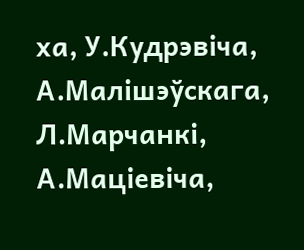ха, У.Кудрэвіча, А.Малішэўскага, Л.Марчанкі, А.Маціевіча,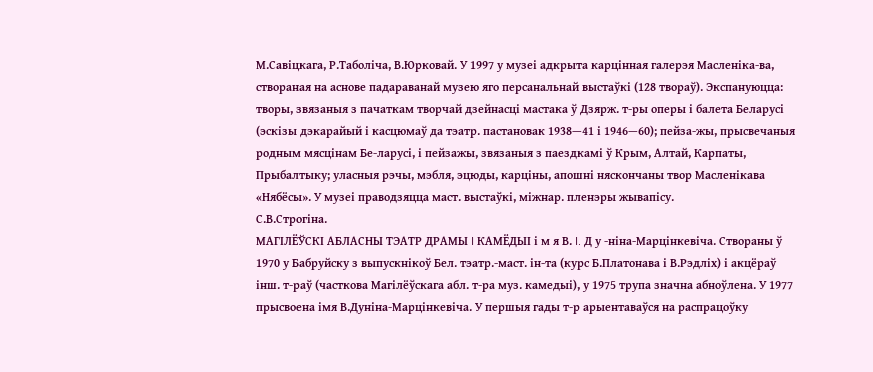М.Савіцкага, Р.Таболіча, В.Юрковай. У 1997 у музеі адкрыта карцінная галерэя Масленіка-ва, створаная на аснове падараванай музею яго персанальнай выстаўкі (128 твораў). Экспануюцца: творы, звязаныя з пачаткам творчай дзейнасці мастака ў Дзярж. т-ры оперы і балета Беларусі (эскізы дэкарайый і касцюмаў да тэатр. пастановак 1938—41 і 1946—60); пейза-жы, прысвечаныя родным мясцінам Бе-ларусі, і пейзажы, звязаныя з паездкамі ў Крым, Алтай, Карпаты, Прыбалтыку; уласныя рэчы, мэбля, эцюды, карціны, апошні няскончаны твор Масленікава «Нябёсы». У музеі праводзяцца маст. выстаўкі, міжнар. пленэры жывапісу.
С.В.Строгіна.
МАГІЛЁЎСКІ АБЛАСНЫ ТЭАТР ДРАМЫ I КАМЁДЫІ і м я В. I. Д у -ніна-Марцінкевіча. Створаны ў 1970 у Бабруйску з выпускнікоў Бел. тэатр.-маст. ін-та (курс Б.Платонава і В.Рэдліх) і акцёраў інш. т-раў (часткова Магілёўскага абл. т-ра муз. камедыі), у 1975 трупа значна абноўлена. У 1977 прысвоена імя В.Дуніна-Марцінкевіча. У першыя гады т-р арыентаваўся на распрацоўку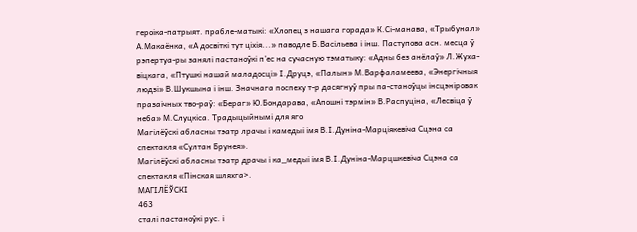героіка-патрыят. прабле-матыкі: «Хлопец з нашага горада» К.Сі-манава, «Трыбунал» А.Макаёнка, «А досвіткі тут ціхія...» паводле Б.Васільева і інш. Паступова асн. месца ў рэпертуа-ры занялі пастаноўкі п’ес на сучасную тэматыку: «Адны без анёлаў» Л.Жуха-віцкага, «Птушкі нашай маладосці» І.Друцэ, «Палын» М.Варфаламеева, «Энергічныя людзі» В.Шукшына і інш. Значнага поспеху т-р дасягнуў пры па-станоўцы інсцэніровак празаічных тво-раў: «Бераг» Ю.Бондарава, «Апошні тэрмін» В.Распуціна, «Лесвіца ў неба» М.Слуцкіса. Традыцыйнымі для яго
Магілёўскі абласны тэатр лрачы і камедыі імя В.І.Дуніна-Марціякевіча Сцэна са спектакля «Султан Брунея».
Магілёўскі абласны тэатр драчы і ка_медыі імя В.І.Дуніна-Марцшкевіча Сцэна са спектакля «Пінская шляхга>.
МАГІЛЁЎСКІ
463
сталі пастаноўкі рус. і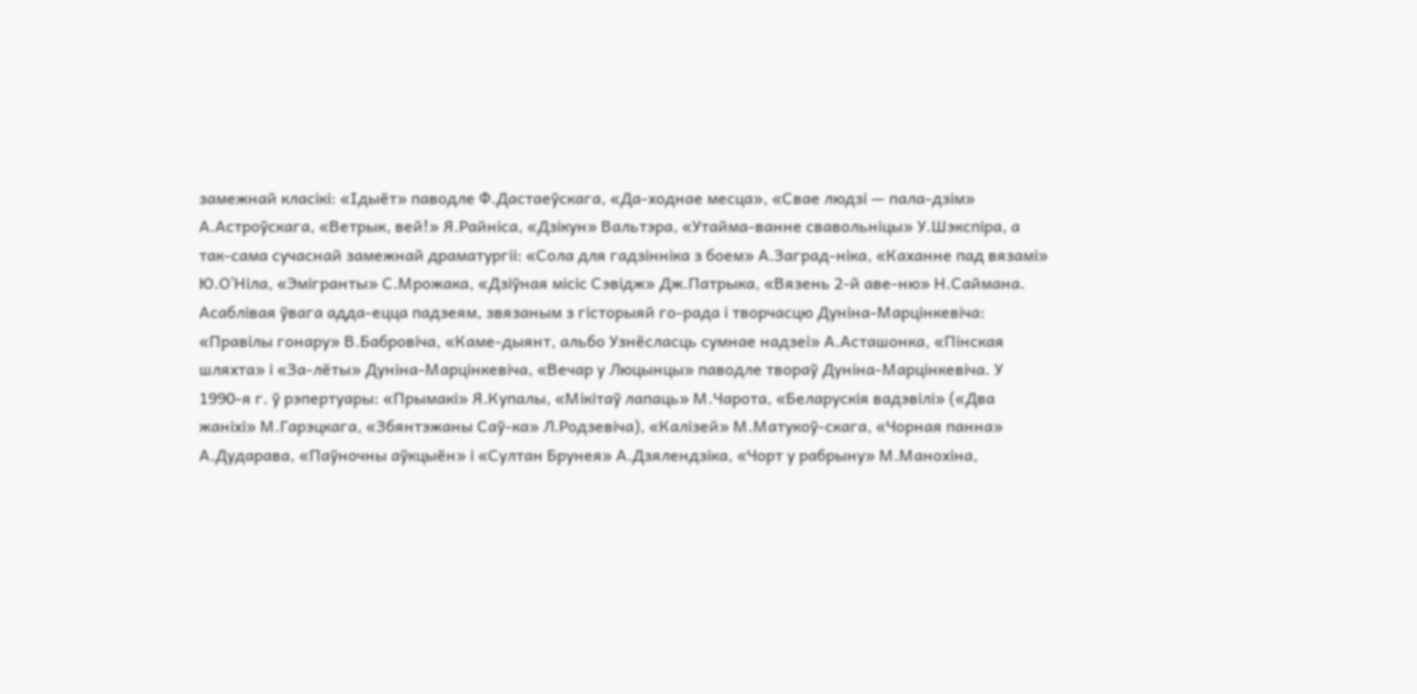замежнай класікі: «Ідыёт» паводле Ф.Дастаеўскага, «Да-ходнае месца», «Свае людзі — пала-дзім» А.Астроўскага, «Ветрык, вей!» Я.Райніса, «Дзікун» Вальтэра, «Утайма-ванне свавольніцы» У.Шэкспіра, а так-сама сучаснай замежнай драматургіі: «Сола для гадзінніка з боем» А.Заград-ніка, «Каханне пад вязамі» Ю.О’Ніла, «Эмігранты» С.Мрожака, «Дзіўная місіс Сэвідж» Дж.Патрыка, «Вязень 2-й аве-ню» Н.Саймана. Асаблівая ўвага адда-ецца падзеям, звязаным з гісторыяй го-рада і творчасцю Дуніна-Марцінкевіча: «Правілы гонару» В.Бабровіча, «Каме-дыянт, альбо Узнёсласць сумнае надзеі» А.Асташонка, «Пінская шляхта» і «За-лёты» Дуніна-Марцінкевіча, «Вечар у Люцынцы» паводле твораў Дуніна-Марцінкевіча. У 1990-я г. ў рэпертуары: «Прымакі» Я.Купалы, «Мікітаў лапаць» М.Чарота, «Беларускія вадэвілі» («Два жаніхі» М.Гарэцкага, «Збянтэжаны Саў-ка» Л.Родзевіча), «Калізей» М.Матукоў-скага, «Чорная панна» А.Дударава, «Паўночны аўкцыён» і «Султан Брунея» А.Дзялендзіка, «Чорт у рабрыну» М.Манохіна,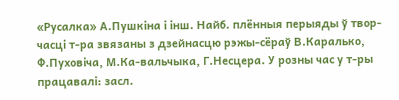«Русалка» А.Пушкіна і інш. Найб. плённыя перыяды ў твор-часці т-ра звязаны з дзейнасцю рэжы-сёраў В.Каралько, Ф.Пуховіча, М.Ка-вальчыка, Г.Несцера. У розны час у т-ры працавалі: засл.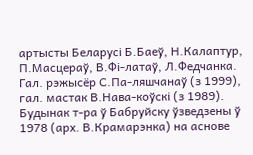артысты Беларусі Б.Баеў, Н.Калаптур, П.Масцераў, В.Фі-латаў, Л.Федчанка. Гал. рэжысёр С.Па-ляшчанаў (з 1999), гал. мастак В.Нава-коўскі (з 1989).
Будынак т-ра ў Бабруйску ўзведзены ў 1978 (арх. В.Крамарэнка) на аснове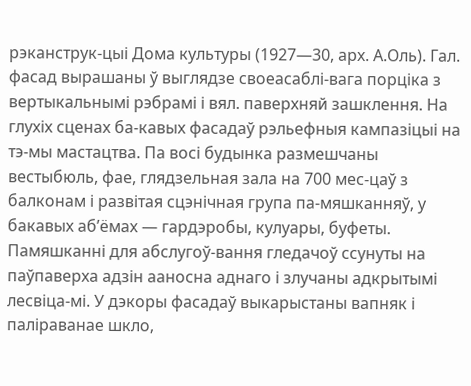рэканструк-цыі Дома культуры (1927—30, арх. А.Оль). Гал. фасад вырашаны ў выглядзе своеасаблі-вага порціка з вертыкальнымі рэбрамі і вял. паверхняй зашклення. На глухіх сценах ба-кавых фасадаў рэльефныя кампазіцыі на тэ-мы мастацтва. Па восі будынка размешчаны вестыбюль, фае, глядзельная зала на 700 мес-цаў з балконам і развітая сцэнічная група па-мяшканняў, у бакавых аб’ёмах — гардэробы, кулуары, буфеты. Памяшканні для абслугоў-вання гледачоў ссунуты на паўпаверха адзін ааносна аднаго і злучаны адкрытымі лесвіца-мі. У дэкоры фасадаў выкарыстаны вапняк і паліраванае шкло,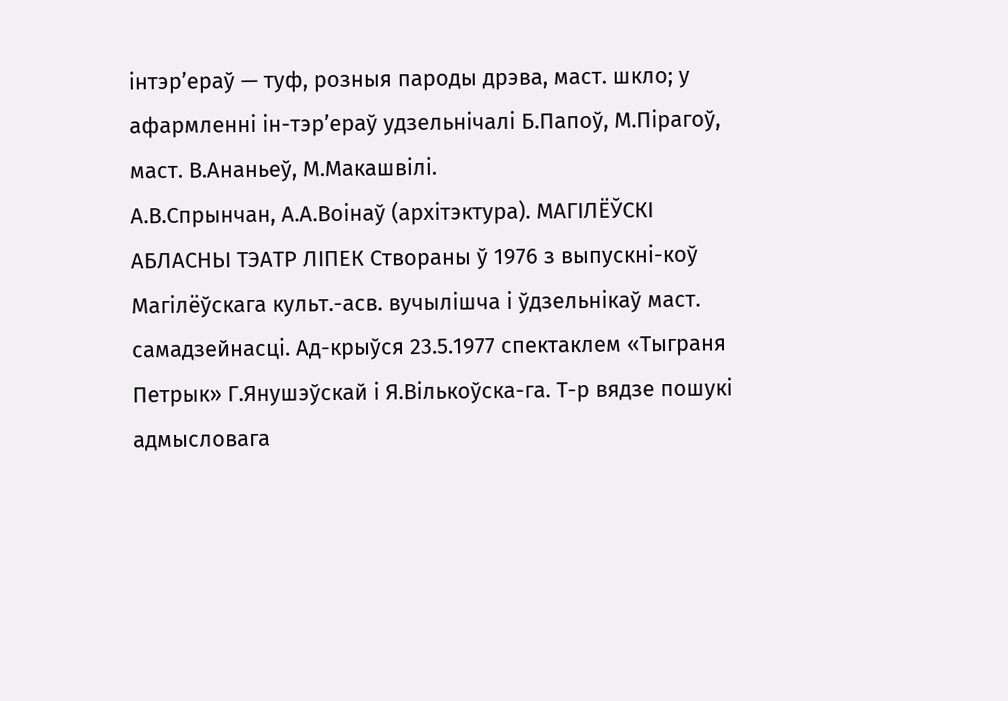інтэр’ераў — туф, розныя пароды дрэва, маст. шкло; у афармленні ін-тэр’ераў удзельнічалі Б.Папоў, М.Пірагоў, маст. В.Ананьеў, М.Макашвілі.
А.В.Спрынчан, А.А.Воінаў (архітэктура). МАГІЛЁЎСКІ АБЛАСНЬІ ТЭАТР ЛІПЕК Створаны ў 1976 з выпускні-коў Магілёўскага культ.-асв. вучылішча і ўдзельнікаў маст. самадзейнасці. Ад-крыўся 23.5.1977 спектаклем «Тыграня Петрык» Г.Янушэўскай і Я.Вількоўска-га. Т-р вядзе пошукі адмысловага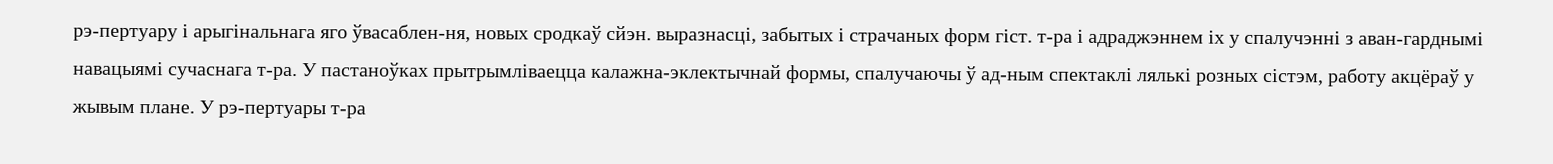рэ-пертуару і арыгінальнага яго ўвасаблен-ня, новых сродкаў сйэн. выразнасці, забытых і страчаных форм гіст. т-ра і адраджэннем іх у спалучэнні з аван-гарднымі навацыямі сучаснага т-ра. У пастаноўках прытрымліваецца калажна-эклектычнай формы, спалучаючы ў ад-ным спектаклі лялькі розных сістэм, работу акцёраў у жывым плане. У рэ-пертуары т-ра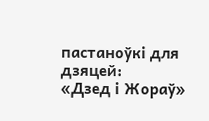пастаноўкі для дзяцей:
«Дзед і Жораў»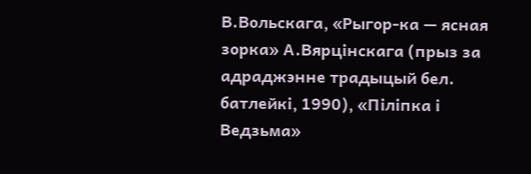В.Вольскага, «Рыгор-ка — ясная зорка» А.Вярцінскага (прыз за адраджэнне традыцый бел. батлейкі, 1990), «Піліпка і Ведзьма»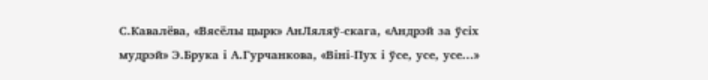С.Кавалёва, «Вясёлы цырк» АнЛяляў-скага, «Андрэй за ўсіх мудрэй» Э.Брука і А.Гурчанкова, «Віні-Пух і ўсе, усе, усе...»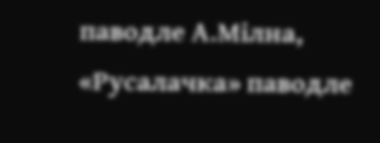паводле А.Мілна, «Русалачка» паводле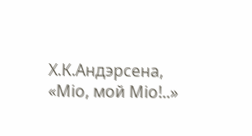Х.К.Андэрсена, «Міо, мой Міо!..»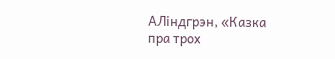АЛіндгрэн, «Казка пра трох